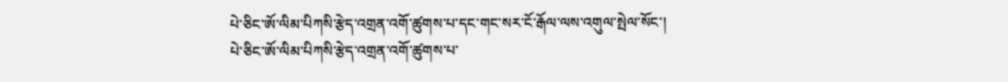པེ་ཅིང་ཨོ་ལིམ་པིཀསི་རྩེད་འགྲན་འགོ་ཚུགས་པ་དང་གང་སར་ངོ་རྒོལ་ལས་འགུལ་སྤེལ་སོང་།
པེ་ཅིང་ཨོ་ལིམ་པིཀསི་རྩེད་འགྲན་འགོ་ཚུགས་པ་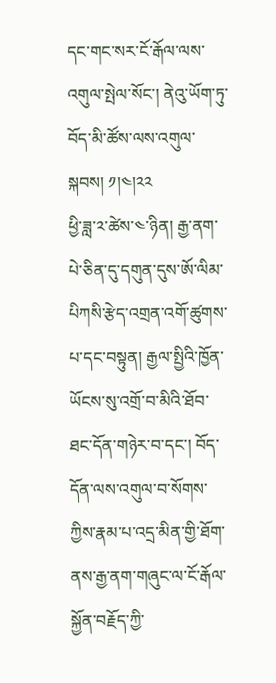དང་གང་སར་ངོ་རྒོལ་ལས་འགུལ་སྤེལ་སོང་། ནེའུ་ཡོག་ཏུ་བོད་མི་ཚོས་ལས་འགུལ་སྐབས། ༡།༤།༢༢
ཕྱི་ཟླ་༢་ཚེས་༤་ཉིན། རྒྱ་ནག་པེ་ཅིན་དུ་དགུན་དུས་ཨོ་ལིམ་པིཀསི་རྩེད་འགྲན་འགོ་ཚུགས་པ་དང་བསྟུན། རྒྱལ་སྤྱིའི་ཁྱོན་ཡོངས་སུ་འགྲོ་བ་མིའི་ཐོབ་ཐང་དོན་གཉེར་བ་དང་། བོད་དོན་ལས་འགུལ་བ་སོགས་ཀྱིས་རྣམ་པ་འདྲ་མིན་གྱི་ཐོག་ནས་རྒྱ་ནག་གཞུང་ལ་ངོ་རྒོལ་སྐྱོན་བརྗོད་ཀྱི་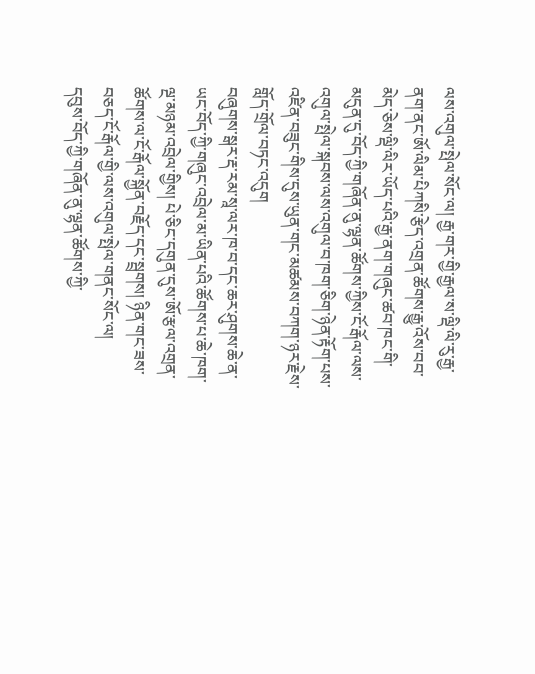ལས་འགུལ་སྤེལ་སོང་ལ། རྒྱ་གར་གྱི་རྒྱལ་ས་ལྡི་ལི་རུ་རྒྱ་ནག་ནང་ཨོ་ལིམ་པིཀསི་རྩེད་འགྲན་ཚོགས་རྒྱུ་འོས་བབ་མེད་ཅེས་ལྡི་ལིར་ཡོད་པའི་རྒྱ་ནག་གཞུང་ཚབ་ཁང་གི་མདུན་དུ་བོད་ཀྱི་གཞོན་ནུ་ལྷན་ཚོགས་ཀྱིས་ངོ་རྒོལ་ལས་འགུལ་སྤེལ་སྐབས་ལས་འགུལ་བ་ཁག་ཅིག་ཉེན་རྟོག་པས་འཛིན་བཟུང་གིས་དུས་ཡུན་གང་མཚམས་བཀག་ཉར་རྗེས་གློད་གྲོལ་བཏང་འདུག
བཞུགས་སྒར་རྡ་རམ་སཱ་ལར་ཁ་བ་དང་ཆར་ཤུགས་ཆེ་ན་ཡང་བོད་ཀྱི་གཞུང་འབྲེལ་མ་ཡིན་པའི་ཚོགས་པ་ཆེ་ཁག་ལྔ་མཉམ་འབྲེལ་གྱིས། པེ་ཅིང་དགུན་དུས་ཨོ་རྩལ་འགྲན་ཚོགས་ལ་ངོ་རྒོལ་སྐྱོན་བརྗོད་དང་སྦྲགས། ཉིན་གང་ཟས་བཅད་ངོ་རྒོལ་གྱི་ལས་འགུལ་སྤེལ་གནང་སོང་ལ།
དབུས་བོད་ཀྱི་གཞོན་ནུ་ལྷན་ཚོགས་ཀྱི་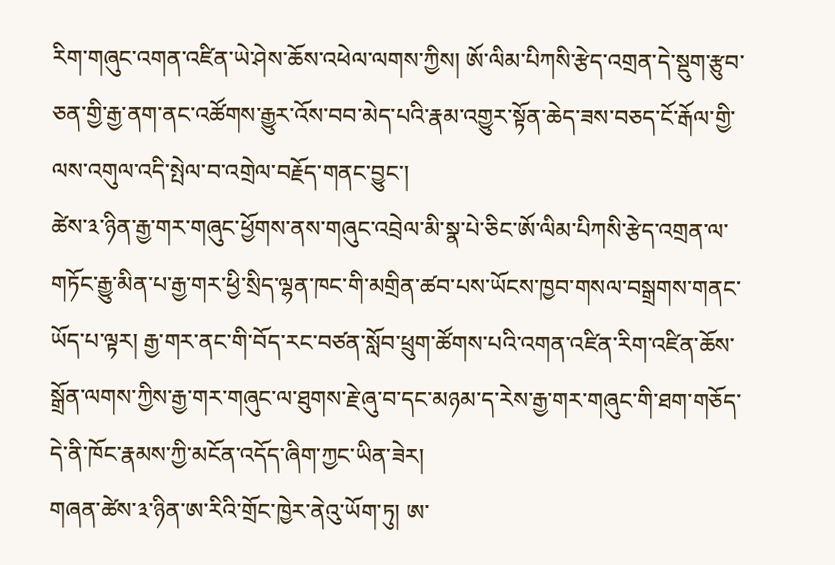རིག་གཞུང་འགན་འཛིན་ཡེ་ཤེས་ཆོས་འཕེལ་ལགས་ཀྱིས། ཨོ་ལིམ་པིཀསི་རྩེད་འགྲན་དེ་སྡུག་རྩུབ་ཅན་གྱི་རྒྱ་ནག་ནང་འཚོགས་རྒྱུར་འོས་བབ་མེད་པའི་རྣམ་འགྱུར་སྟོན་ཆེད་ཟས་བཅད་ངོ་རྒོལ་གྱི་ལས་འགུལ་འདི་སྤེལ་བ་འགྲེལ་བརྗོད་གནང་བྱུང་།
ཚེས་༣་ཉིན་རྒྱ་གར་གཞུང་ཕྱོགས་ནས་གཞུང་འབྲེལ་མི་སྣ་པེ་ཅིང་ཨོ་ལིམ་པིཀསི་རྩེད་འགྲན་ལ་གཏོང་རྒྱུ་མིན་པ་རྒྱ་གར་ཕྱི་སྲིད་ལྷན་ཁང་གི་མགྲིན་ཚབ་པས་ཡོངས་ཁྱབ་གསལ་བསྒྲགས་གནང་ཡོད་པ་ལྟར། རྒྱ་གར་ནང་གི་བོད་རང་བཙན་སློབ་ཕྲུག་ཚོགས་པའི་འགན་འཛིན་རིག་འཛིན་ཆོས་སྒྲོན་ལགས་ཀྱིས་རྒྱ་གར་གཞུང་ལ་ཐུགས་རྗེ་ཞུ་བ་དང་མཉམ་ད་རེས་རྒྱ་གར་གཞུང་གི་ཐག་གཅོད་དེ་ནི་ཁོང་རྣམས་ཀྱི་མངོན་འདོད་ཞིག་ཀྱང་ཡིན་ཟེར།
གཞན་ཚེས་༣་ཉིན་ཨ་རིའི་གྲོང་ཁྱེར་ནེའུ་ཡོག་ཏུ། ཨ་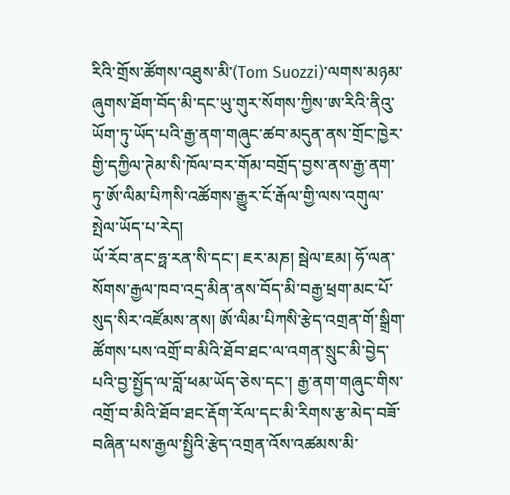རིའི་གྲོས་ཚོགས་འཐུས་མི་(Tom Suozzi)་ལགས་མཉམ་ཞུགས་ཐོག་བོད་མི་དང་ཡུ་གུར་སོགས་ཀྱིས་ཨ་རིའི་ནིའུ་ཡོག་ཏུ་ཡོད་པའི་རྒྱ་ནག་གཞུང་ཚབ་མདུན་ནས་གྲོང་ཁྱེར་གྱི་དཀྱིལ་ཊེམ་སི་ཁོལ་བར་གོམ་བགྲོད་བྱས་ནས་རྒྱ་ནག་ཏུ་ཨོ་ལིམ་པིཀསི་འཚོགས་རྒྱུར་ངོ་རྒོལ་གྱི་ལས་འགུལ་སྤེལ་ཡོད་པ་རེད།
ཡོ་རོབ་ནང་ཧྥ་རན་སི་དང་། ཇར་མཎ། སྦེལ་ཇམ། ཧོ་ལན་སོགས་རྒྱལ་ཁབ་འདྲ་མིན་ནས་བོད་མི་བརྒྱ་ཕྲག་མང་པོ་སུད་སིར་འཛོམས་ནས། ཨོ་ལིམ་པིཀསི་རྩེད་འགྲན་གོ་སྒྲིག་ཚོགས་པས་འགྲོ་བ་མིའི་ཐོབ་ཐང་ལ་འགན་སྲུང་མི་བྱེད་པའི་བྱ་སྤྱོད་ལ་བློ་ཕམ་ཡོད་ཅེས་དང་། རྒྱ་ནག་གཞུང་གིས་འགྲོ་བ་མིའི་ཐོབ་ཐང་རྡོག་རོལ་དང་མི་རིགས་རྩ་མེད་བཟོ་བཞིན་པས་རྒྱལ་སྤྱིའི་རྩེད་འགྲན་འོས་འཚམས་མི་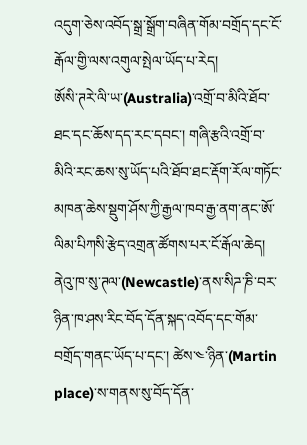འདུག་ཅེས་འབོད་སྒྲ་སྒྲོག་བཞིན་གོམ་བགྲོད་དང་ངོ་རྒོལ་གྱི་ལས་འགུལ་སྤེལ་ཡོད་པ་རེད།
ཨོསི་ཊརེ་ལི་ཡ་(Australia)་འགྲོ་བ་མིའི་ཐོབ་ཐང་དང་ཆོས་དད་རང་དབང་། གཞི་རྩའི་འགྲོ་བ་མིའི་རང་ཆས་སུ་ཡོད་པའི་ཐོབ་ཐང་རྡོག་རོལ་གཏོང་མཁན་ཆེས་སྡུག་ཤོས་ཀྱི་རྒྱལ་ཁབ་རྒྱ་ནག་ནང་ཨོ་ལིམ་པིཀསི་རྩེད་འགྲན་ཚོགས་པར་ངོ་རྒོལ་ཆེད། ནེའུ་ཁ་སུ་ཊལ་(Newcastle)་ནས་སིཌ་ཎི་བར་ཉིན་ཁ་ཤས་རིང་བོད་དོན་སྐད་འབོད་དང་གོམ་བགྲོད་གནང་ཡོད་པ་དང་། ཚེས་༤་ཉིན་(Martin place)་ས་གནས་སུ་བོད་དོན་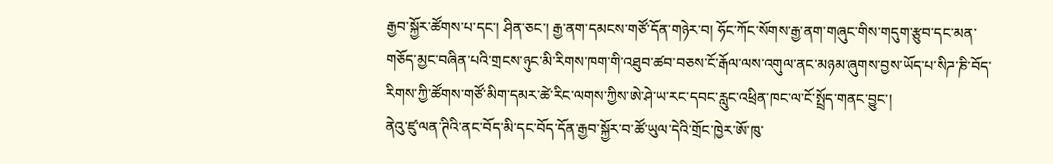རྒྱབ་སྐྱོར་ཚོགས་པ་དང་། ཤིན་ཅང་། རྒྱ་ནག་དམངས་གཙོ་དོན་གཉེར་བ། ཧོང་ཀོང་སོགས་རྒྱ་ནག་གཞུང་གིས་གདུག་རྩུབ་དང་མན་གཅོད་མྱང་བཞིན་པའི་གྲངས་ཉུང་མི་རིགས་ཁག་གི་འཐུབ་ཚབ་བཅས་ངོ་རྒོལ་ལས་འགུལ་ནང་མཉམ་ཞུགས་བྱས་ཡོད་པ་སིཌ་ཎི་བོད་རིགས་ཀྱི་ཚོགས་གཙོ་མིག་དམར་ཚེ་རིང་ལགས་ཀྱིས་ཨེ་ཤེ་ཡ་རང་དབང་རླུང་འཕྲིན་ཁང་ལ་ངོ་སྤྲོད་གནང་བྱུང་།
ནེའུ་ཛུ་ལན་ཊིའི་ནང་བོད་མི་དང་བོད་དོན་རྒྱབ་སྐྱོར་བ་ཚོ་ཡུལ་དེའི་གྲོང་ཁྱེར་ཨོ་ཁུ་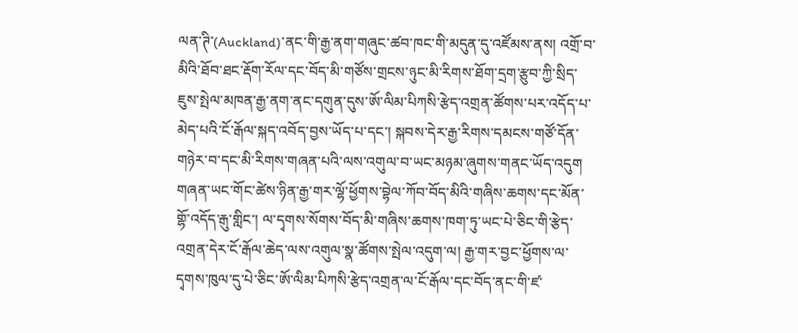ལན་ཊི་(Auckland)་ནང་གི་རྒྱ་ནག་གཞུང་ཚབ་ཁང་གི་མདུན་དུ་འཛོམས་ནས། འགྲོ་བ་མིའི་ཐོབ་ཐང་རྡོག་རོལ་དང་བོད་མི་གཙོས་གྲངས་ཉུང་མི་རིགས་ཐོག་དྲག་རྩུབ་ཀྱི་སྲིད་ཇུས་སྤེལ་མཁན་རྒྱ་ནག་ནང་དགུན་དུས་ཨོ་ལིམ་པིཀསི་རྩེད་འགྲན་ཚོགས་པར་འདོད་པ་མེད་པའི་ངོ་རྒོལ་སྐད་འབོད་བྱས་ཡོད་པ་དང་། སྐབས་དེར་རྒྱ་རིགས་དམངས་གཙོ་དོན་གཉེར་བ་དང་མི་རིགས་གཞན་པའི་ལས་འགུལ་བ་ཡང་མཉམ་ཞུགས་གནང་ཡོད་འདུག
གཞན་ཡང་གོང་ཚེས་ཉིན་རྒྱ་གར་ལྷོ་ཕྱོགས་བྷེལ་ཀོབ་བོད་མིའི་གཞིས་ཆགས་དང་མོན་གྷོ་འདོད་རྒུ་གླིང་། ལ་དྭགས་སོགས་བོད་མི་གཞིས་ཆགས་ཁག་ཏུ་ཡང་པེ་ཅིང་གི་རྩེད་འགྲན་དེར་ངོ་རྒོལ་ཆེད་ལས་འགུལ་སྣ་ཚོགས་སྤེལ་འདུག་ལ། རྒྱ་གར་བྱང་ཕྱོགས་ལ་དྭགས་ཁུལ་དུ་པེ་ཅིང་ཨོ་ལིམ་པིཀསི་རྩེད་འགྲན་ལ་ངོ་རྒོལ་དང་བོད་ནང་གི་ཛ་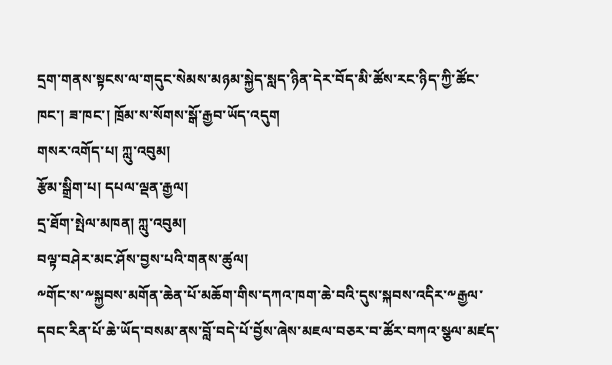དྲག་གནས་སྟངས་ལ་གདུང་སེམས་མཉམ་སྐྱེད་སླད་ཉིན་དེར་བོད་མི་ཚོས་རང་ཉིད་ཀྱི་ཚོང་ཁང་། ཟ་ཁང་། ཁྲོམ་ས་སོགས་སྒོ་རྒྱབ་ཡོད་འདུག
གསར་འགོད་པ། ཀླུ་འབུམ།
རྩོམ་སྒྲིག་པ། དཔལ་ལྡན་རྒྱལ།
དྲ་ཐོག་སྤེལ་མཁན། ཀླུ་འབུམ།
བལྟ་བཤེར་མང་ཤོས་བྱས་པའི་གནས་ཚུལ།
༸གོང་ས་༸སྐྱབས་མགོན་ཆེན་པོ་མཆོག་གིས་དཀའ་ཁག་ཆེ་བའི་དུས་སྐབས་འདིར་༸རྒྱལ་དབང་རིན་པོ་ཆེ་ཡོད་བསམ་ནས་བློ་བདེ་པོ་བྱོས་ཞེས་མཇལ་བཅར་བ་ཚོར་བཀའ་སྩལ་མཛད་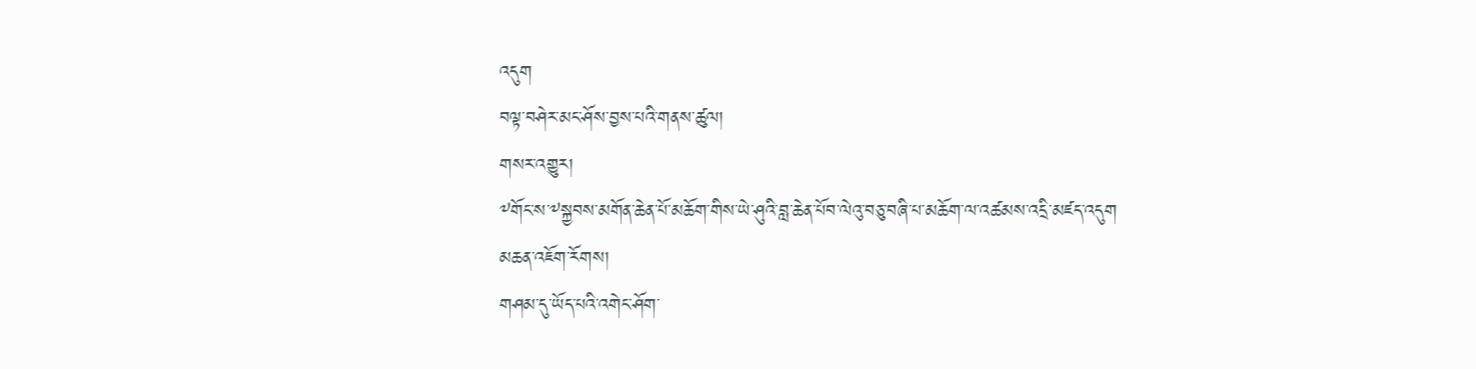འདུག
བལྟ་བཤེར་མང་ཤོས་བྱས་པའི་གནས་ཚུལ།
གསར་འགྱུར།
༸གོང་ས་༸སྐྱབས་མགོན་ཆེན་པོ་མཆོག་གིས་ཡེ་ཤུའི་བླ་ཆེན་པོབ་ལེའུ་བཅུ་བཞི་པ་མཆོག་ལ་འཚམས་འདྲི་མཛད་འདུག
མཆན་འཇོག་རོགས།
གཤམ་དུ་ཡོད་པའི་འགེང་ཤོག་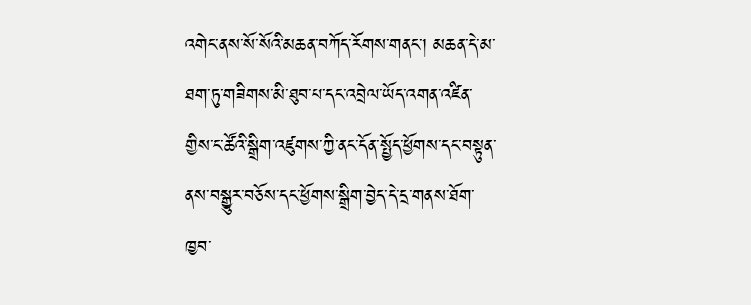འགེང་ནས་སོ་སོའི་མཆན་བཀོད་རོགས་གནང་། མཆན་དེ་མ་ཐག་ཏུ་གཟིགས་མི་ཐུབ་པ་དང་འབྲེལ་ཡོད་འགན་འཛིན་གྱིས་ང་ཚོའི་སྒྲིག་འཛུགས་ཀྱི་ནང་དོན་སྤྱོད་ཕྱོགས་དང་བསྟུན་ནས་བསྒྱུར་བཅོས་དང་ཕྱོགས་སྒྲིག་བྱེད་དེ་དྲ་གནས་ཐོག་ཁྱབ་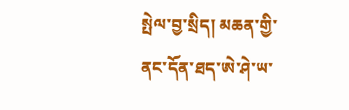སྤེལ་བྱ་སྲིད། མཆན་གྱི་ནང་དོན་ཐད་ཨེ་ཤེ་ཡ་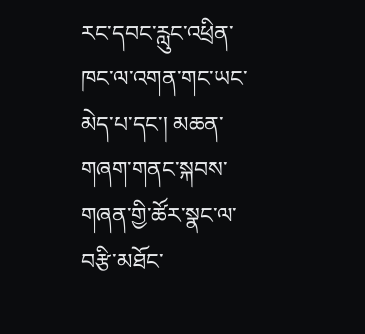རང་དབང་རླུང་འཕྲིན་ཁང་ལ་འགན་གང་ཡང་མེད་པ་དང་། མཆན་གཞག་གནང་སྐབས་གཞན་གྱི་ཚོར་སྣང་ལ་བརྩི་མཐོང་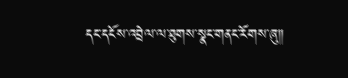དང་དངོས་འབྲེལ་ལ་ཐུགས་སྣང་གནང་རོགས་ཞུ༎